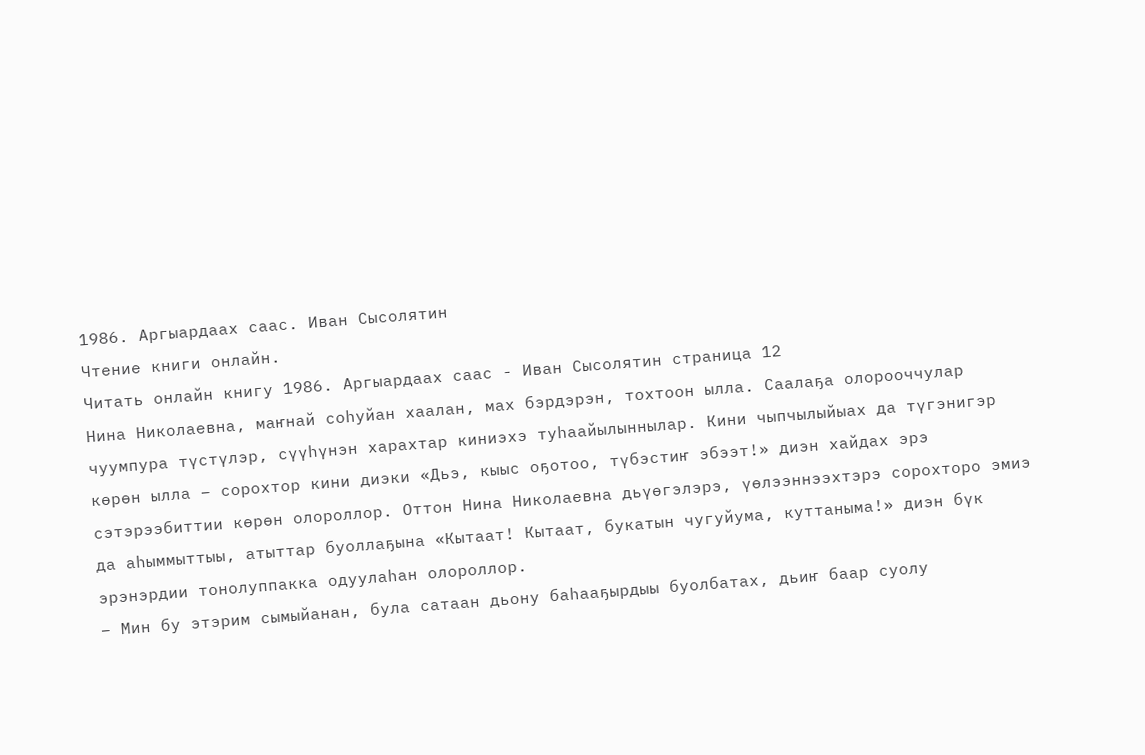1986. Аргыардаах саас. Иван Сысолятин
Чтение книги онлайн.
Читать онлайн книгу 1986. Аргыардаах саас - Иван Сысолятин страница 12
Нина Николаевна, маҥнай соhуйан хаалан, мах бэрдэрэн, тохтоон ылла. Саалаҕа олорооччулар чуумпура түстүлэр, сүүhүнэн харахтар киниэхэ туhаайылыннылар. Кини чыпчылыйыах да түгэнигэр көрөн ылла – сорохтор кини диэки «Дьэ, кыыс оҕотоо, түбэстиҥ эбээт!» диэн хайдах эрэ сэтэрээбиттии көрөн олороллор. Оттон Нина Николаевна дьүөгэлэрэ, үөлээннээхтэрэ сорохторо эмиэ да аhыммыттыы, атыттар буоллаҕына «Кытаат! Кытаат, букатын чугуйума, куттаныма!» диэн бүк эрэнэрдии тонолуппакка одуулаhан олороллор.
– Мин бу этэрим сымыйанан, була сатаан дьону баhааҕырдыы буолбатах, дьиҥ баар суолу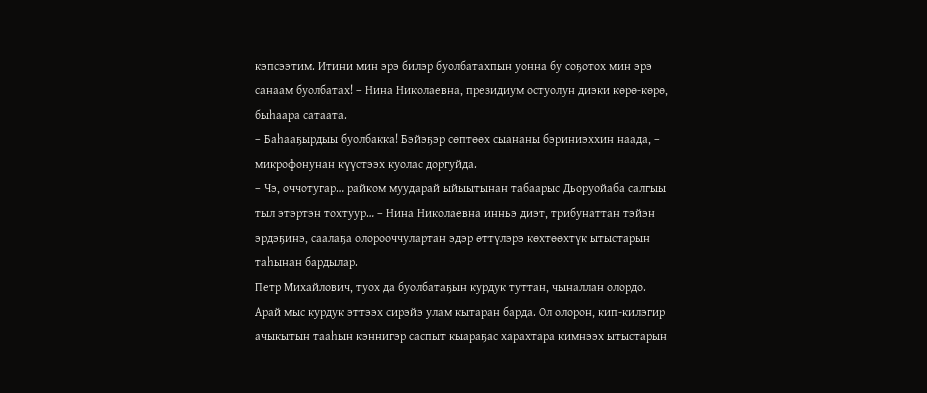кэпсээтим. Итини мин эрэ билэр буолбатахпын уонна бу соҕотох мин эрэ санаам буолбатах! – Нина Николаевна, президиум остуолун диэки көрө-көрө, быhаара сатаата.
– Баhааҕырдыы буолбакка! Бэйэҕэр сөптөөх сыананы бэриниэххин наада, – микрофонунан күүстээх куолас доргуйда.
– Чэ, оччотугар… райком муударай ыйыытынан табаарыс Дьоруойаба салгыы тыл этэртэн тохтуур… – Нина Николаевна инньэ диэт, трибунаттан тэйэн эрдэҕинэ, саалаҕа олорооччулартан эдэр өттүлэрэ көхтөөхтүк ытыстарын таhынан бардылар.
Петр Михайлович, туох да буолбатаҕын курдук туттан, чыналлан олордо. Арай мыс курдук эттээх сирэйэ улам кытаран барда. Ол олорон, кип-килэгир ачыкытын тааhын кэннигэр саспыт кыараҕас харахтара кимнээх ытыстарын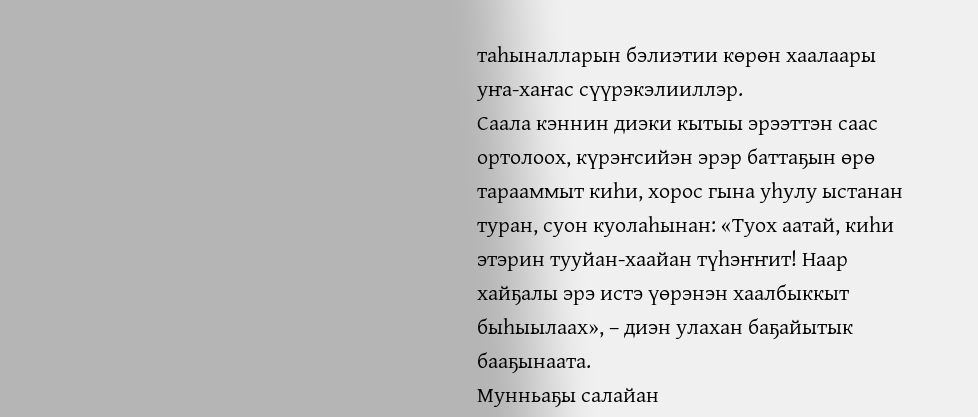таhыналларын бэлиэтии көрөн хаалаары уҥа‑хаҥас сүүрэкэлииллэр.
Саала кэннин диэки кытыы эрээттэн саас ортолоох, күрэҥсийэн эрэр баттаҕын өрө тарааммыт киhи, хорос гына уhулу ыстанан туран, суон куолаhынан: «Туох аатай, киhи этэрин тууйан-хаайан түhэҥҥит! Наар хайҕалы эрэ истэ үөрэнэн хаалбыккыт быhыылаах», – диэн улахан баҕайытык бааҕынаата.
Мунньаҕы салайан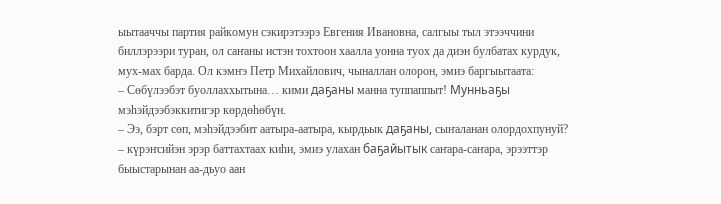ыытааччы партия райкомун сэкирэтээрэ Евгения Ивановна, салгыы тыл этээччини биллэрээри туран, ол саҥаны истэн тохтоон хаалла уонна туох да диэн булбатах курдук, мух-мах барда. Ол кэмҥэ Петр Михайлович, чыналлан олорон, эмиэ баргыытаата:
– Сөбүлээбэт буоллаххытына… кими даҕаны манна туппаппыт! Мунньаҕы мэhэйдээбэккитигэр көрдөhөбүн.
– Ээ, бэрт сөп, мэhэйдээбит аатыра-аатыра, кырдьык даҕаны, сыҥаланан олордохпунуй? – күрэҥсийэн эрэр баттахтаах киhи, эмиэ улахан баҕайытык саҥара-саҥара, эрээттэр быыстарынан аа-дьуо аан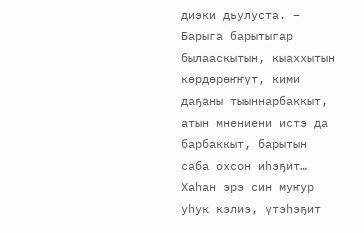диэки дьулуста. – Барыга барытыгар былааскытын, кыаххытын көрдөрөҥҥүт, кими даҕаны тыыннарбаккыт, атын мнениени истэ да барбаккыт, барытын саба охсон иhэҕит… Хаhан эрэ син муҥур уhук кэлиэ, үтэhэҕит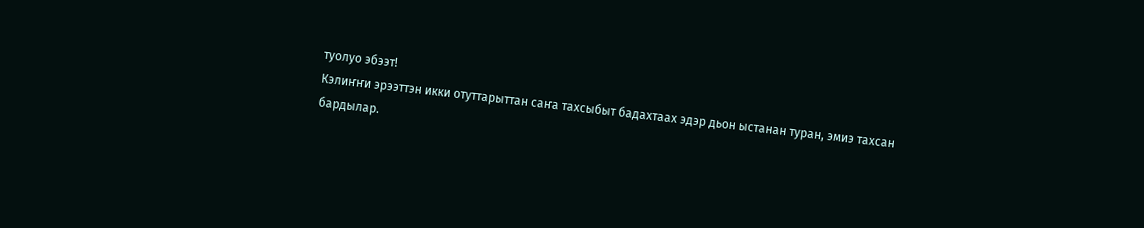туолуо эбээт!
Кэлиҥҥи эрээттэн икки отуттарыттан саҥа тахсыбыт бадахтаах эдэр дьон ыстанан туран, эмиэ тахсан бардылар.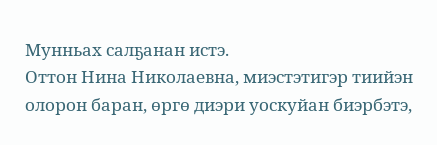Мунньах салҕанан истэ.
Оттон Нина Николаевна, миэстэтигэр тиийэн олорон баран, өргө диэри уоскуйан биэрбэтэ,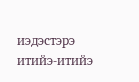иэдэстэрэ итийэ-итийэ